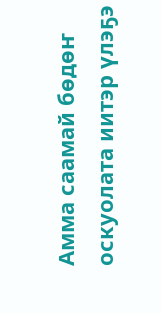Амма саамай бөдөҥ оскуолата иитэр үлэҕэ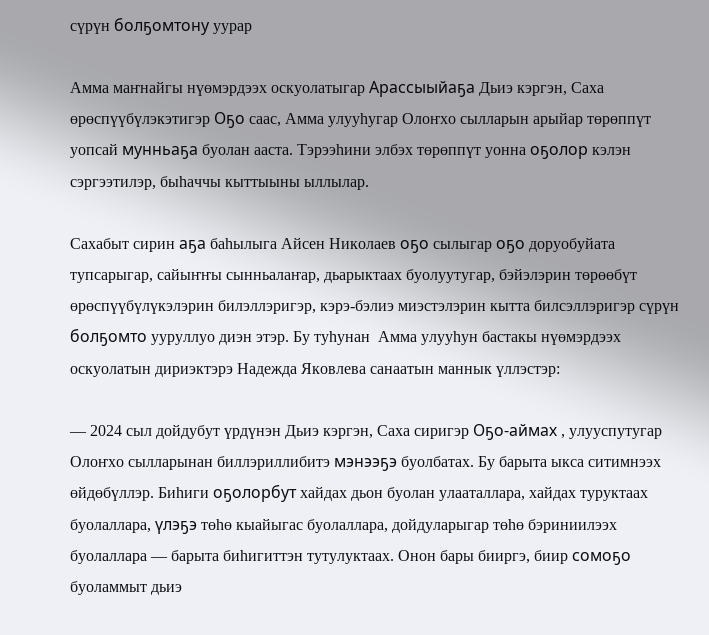сүрүн болҕомтону уурар

Амма маҥнайгы нүөмэрдээх оскуолатыгар Арассыыйаҕа Дьиэ кэргэн, Саха ɵрɵспүүбүлэкэтигэр Оҕо саас, Амма улууhугар Олоҥхо сылларын арыйар төрөппүт уопсай мунньаҕа буолан ааста. Тэрээһини элбэх төрөппүт уонна оҕолор кэлэн сэргээтилэр, быһаччы кыттыыны ыллылар.

Сахабыт сирин аҕа баһылыга Айсен Николаев оҕо сылыгар оҕо доруобуйата тупсарыгар, сайыҥҥы сынньалаҥар, дьарыктаах буолуутугар, бэйэлэрин төрөөбүт өрөспүүбүлүкэлэрин билэллэригэр, кэрэ-бэлиэ миэстэлэрин кытта билсэллэригэр сүрүн болҕомто ууруллуо диэн этэр. Бу туһунан  Амма улууһун бастакы нүөмэрдээх оскуолатын дириэктэрэ Надежда Яковлева санаатын маннык үллэстэр:

— 2024 сыл дойдубут үрдүнэн Дьиэ кэргэн, Саха сиригэр Оҕо-аймах , улууспутугар Олоҥхо сылларынан биллэриллибитэ мэнээҕэ буолбатах. Бу барыта ыкса ситимнээх өйдөбүллэр. Биһиги оҕолорбут хайдах дьон буолан улааталлара, хайдах туруктаах буолаллара, үлэҕэ төһө кыайыгас буолаллара, дойдуларыгар төһө бэриниилээх буолаллара — барыта биһигиттэн тутулуктаах. Онон бары бииргэ, биир сомоҕо буоламмыт дьиэ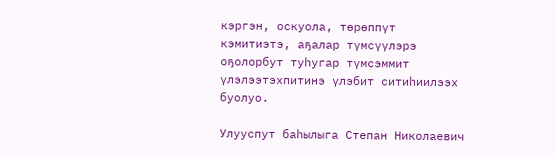кэргэн, оскуола, төрөппүт кэмитиэтэ, аҕалар түмсүүлэрэ оҕолорбут туһугар түмсэммит үлэлээтэхпитинэ үлэбит ситиһиилээх буолуо.

Улууспут баһылыга Степан Николаевич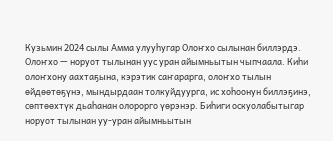Кузьмин 2024 сылы Амма улууһугар Олоҥхо сылынан биллэрдэ. Олоҥхо — норуот тылынан уус уран айымньытын чыпчаала. Киһи олоҥхону аахтаҕына, кэрэтик саҥарарга, олоҥхо тылын өйдөөтөҕүнэ, мындырдаан толкуйдуурга, ис хоһоонун биллэҕинэ, сөптөөхтүк дьаһанан олорорго үөрэнэр. Биһиги оскуолабытыгар норуот тылынан уу-уран айымньытын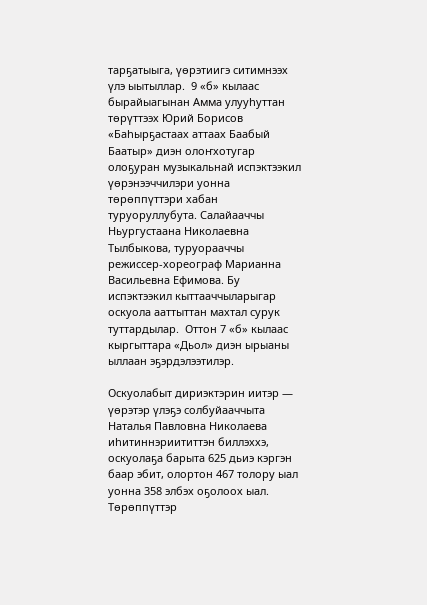тарҕатыыга, үөрэтиигэ ситимнээх үлэ ыытыллар.  9 «б» кылаас бырайыагынан Амма улууһуттан төрүттээх Юрий Борисов «Баһырҕастаах аттаах Баабый Баатыр» диэн олоҥхотугар олоҕуран музыкальнай испэктээкил үөрэнээччилэри уонна төрөппүттэри хабан туруоруллубута. Салайааччы Ньургустаана Николаевна Тылбыкова, туруорааччы режиссер-хореограф Марианна Васильевна Ефимова. Бу испэктээкил кыттааччыларыгар оскуола ааттыттан махтал сурук туттардылар.  Оттон 7 «б» кылаас кыргыттара «Дьол» диэн ырыаны ыллаан эҕэрдэлээтилэр.

Оскуолабыт дириэктэрин иитэр — үөрэтэр үлэҕэ солбуйааччыта Наталья Павловна Николаева иһитиннэриититтэн биллэххэ, оскуолаҕа барыта 625 дьиэ кэргэн баар эбит, олортон 467 толору ыал уонна 358 элбэх оҕолоох ыал. Төрөппүттэр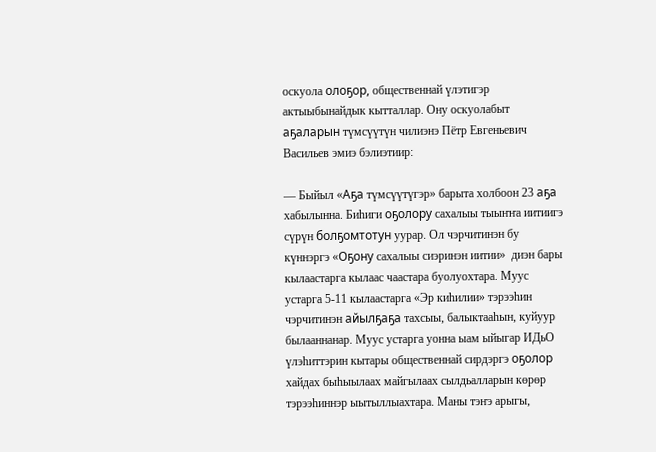оскуола олоҕор, общественнай үлэтигэр актыыбынайдык кытталлар. Ону оскуолабыт аҕаларын түмсүүтүн чилиэнэ Пётр Евгеньевич  Васильев эмиэ бэлиэтиир:

— Быйыл «Аҕа түмсүүтүгэр» барыта холбоон 23 аҕа хабылынна. Биһиги оҕолору сахалыы тыыҥҥа иитиигэ сүрүн болҕомтотун уурар. Ол чэрчитинэн бу күннэргэ «Оҕону сахалыы сиэринэн иитии»  диэн бары кылаастарга кылаас чаастара буолуохтара. Муус устарга 5-11 кылаастарга «Эр киһилии» тэрээһин чэрчитинэн айылҕаҕа тахсыы, балыктааһын, куйуур былааннанар. Муус устарга уонна ыам ыйыгар ИДьО үлэһиттэрин кытары общественнай сирдэргэ оҕолор хайдах быһыылаах майгылаах сылдьалларын көрөр тэрээһиннэр ыытыллыахтара. Маны тэҥэ арыгы,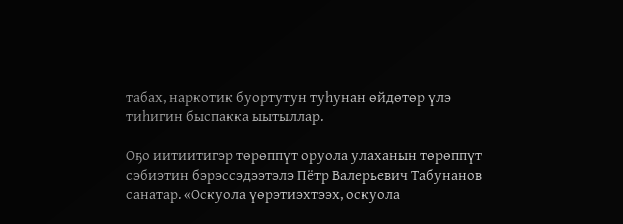табах, наркотик буортутун туһунан өйдөтөр үлэ тиһигин быспакка ыытыллар.

Оҕо иитиитигэр төрөппүт оруола улаханын төрөппүт сэбиэтин бэрэссэдээтэлэ Пётр Валерьевич Табунанов санатар. «Оскуола үөрэтиэхтээх, оскуола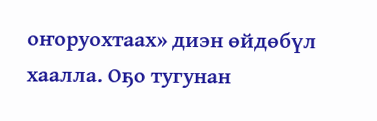оҥоруохтаах» диэн өйдөбүл хаалла. Оҕо тугунан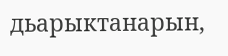дьарыктанарын,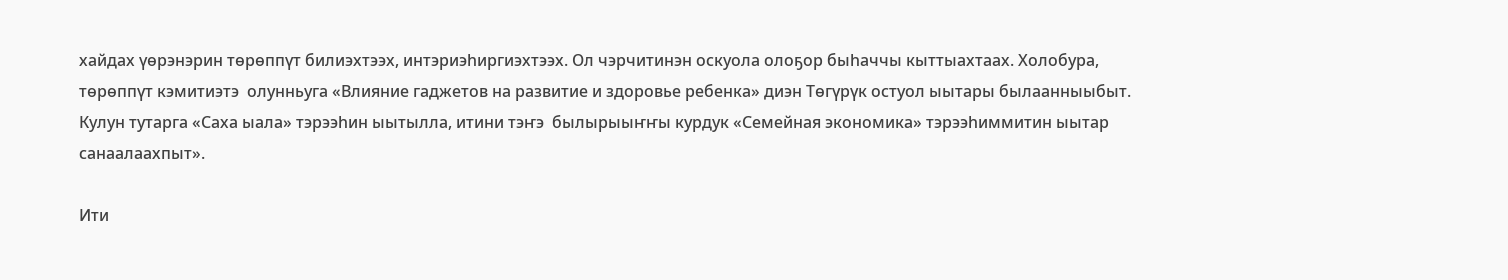хайдах үөрэнэрин төрөппүт билиэхтээх, интэриэһиргиэхтээх. Ол чэрчитинэн оскуола олоҕор быһаччы кыттыахтаах. Холобура, төрөппүт кэмитиэтэ  олунньуга «Влияние гаджетов на развитие и здоровье ребенка» диэн Төгүрүк остуол ыытары былаанныыбыт.  Кулун тутарга «Саха ыала» тэрээһин ыытылла, итини тэҥэ  былырыыҥҥы курдук «Семейная экономика» тэрээһиммитин ыытар санаалаахпыт».

Ити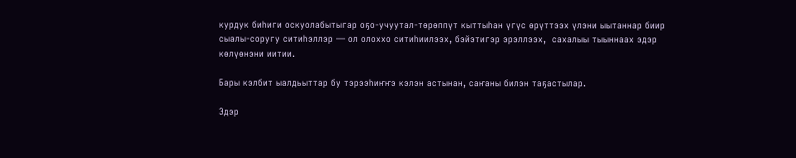курдук биһиги оскуолабытыгар оҕо-учуутал-төрөппүт кыттыһан үгүс өрүттээх үлэни ыытаннар биир сыалы-соругу ситиһэллэр — ол олоххо ситиһиилээх, бэйэтигэр эрэллээх,  сахалыы тыыннаах эдэр көлүөнэни иитии.

Бары кэлбит ыалдьыттар бу тэрээһиҥҥэ кэлэн астынан, саҥаны билэн таҕастылар.

Эдэр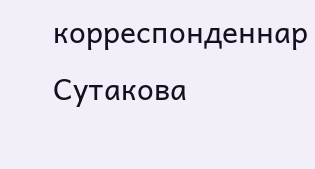корреспонденнар Сутакова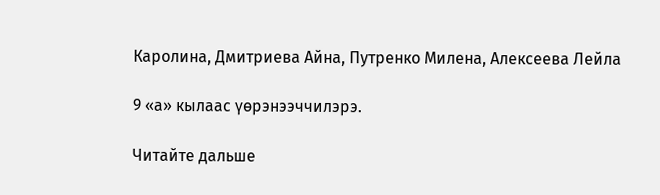Каролина, Дмитриева Айна, Путренко Милена, Алексеева Лейла

9 «а» кылаас үөрэнээччилэрэ.

Читайте дальше